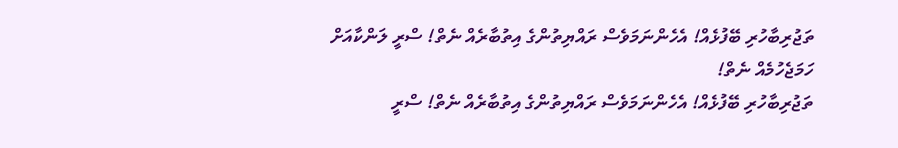ތަޖުރިބާހުރި ބޭފުޅެއް! އެހެންނަމަވެސް ރައްޔިތުންގެ އިތުބާރެއް ނެތް! ސްރީ ލަންކާއަށް ހަމަޖެހުމެއް ނެތް!
ތަޖުރިބާހުރި ބޭފުޅެއް! އެހެންނަމަވެސް ރައްޔިތުންގެ އިތުބާރެއް ނެތް! ސްރީ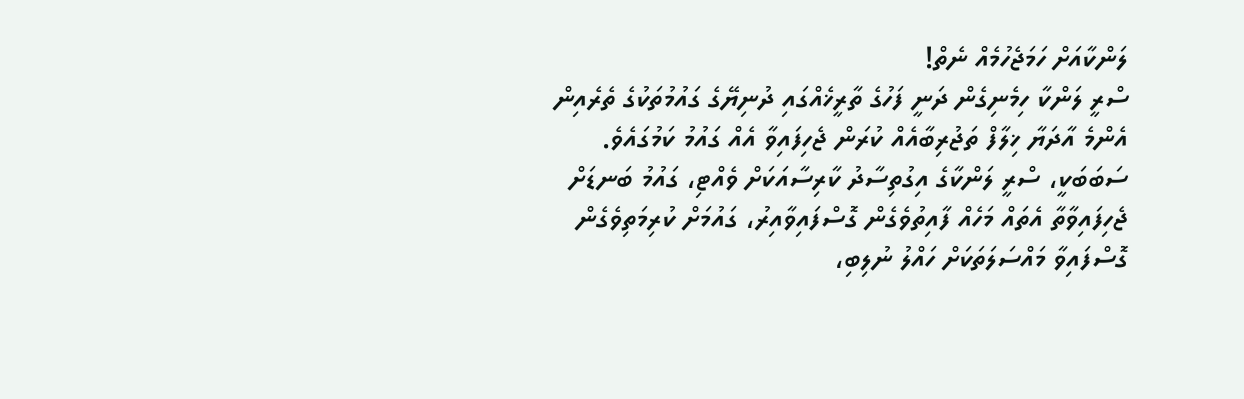ލަންކާއަށް ހަމަޖެހުމެއް ނެތް!
ސްރީ ލަންކާ ހިމެނިގެން ދަނީ ފަހުގެ ތާރީޚެއްގައި ދުނިޔޭގެ ގައުމުތަކުގެ ތެރެއިން އެންމެ އާދަޔާ ޚިލާފް ތަޖުރިބާއެއް ކުރަން ޖެހިފައިވާ އެއް ގައުމު ކަމުގައެވެ.
ސަބަބަކީ، ސްރީ ލަންކާގެ އިގުތިސާދު ކާރިސާއަކަށް ވެއްޓި، ގައުމު ބަނޑަށް ޖެހިފައިވާތާ އެތައް މަހެއް ފާއިތުވެގެން ގޮސްފައިވާއިރު، ގައުމަށް ކުރިމަތިވެގެން ގޮސްފައިވާ މައްސަލަތަކަށް ހައްލު ނުލިބި،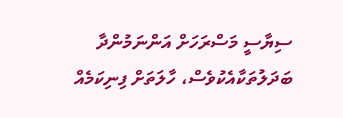ސިޔާސީ މަސްރަހަށް އަންނަމުންދާ ބަދަލުތަކާއެކުވެސް، ހާލަތަށް ފިނިކަމެއް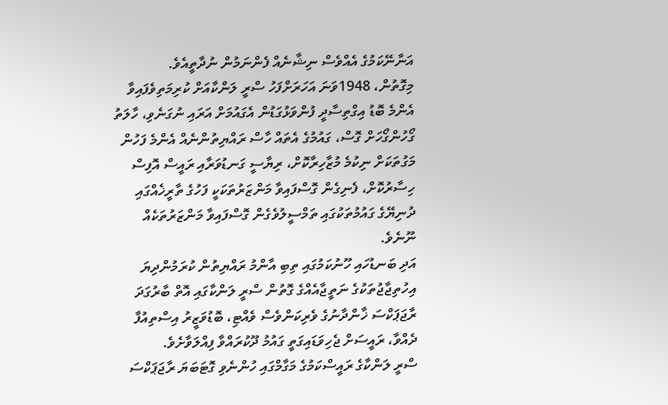އަނާނޭކަމުގެ އެއްވެސް ނިޝާނެއް ފެންނަމުން ނުދާތީއެވެ.
މިގޮތުން، 1948ވަނަ އަހަރަށްފަހު ސްރީ ލަންކާއަށް ކުރިމަތިވެފައިވާ އެންމެ ބޮޑު އިގްތިސާދީ ފުންވަޅުގަޑުން އެގައުމަށް އަރައި ނުގަނެވި، ހާލަތު ގޯހުންގޯހަށް ގޮސް، ގައުމުގެ އެތައް ހާސް ރައްޔިތުންނެއް އެންމެ ފަހުން މަގުތަކަށް ނިކުމެ މުޒާހިރާކޮށް، ރިޔާސީ ގަނޑުވަރާއި ރައީސް އޮފިސް ހިސާރުކޮށް، ފެނިގެން ގޮސްފައިވާ މަންޒަރުތަކަކީ ފަހުގެ ތާރީޚެއްގައި ދުނިޔޭގެ ގައުމުތަކުގައި ތަމްސީލުވެގެން ގޮސްފައިވާ މަންޒަރުތަކެއް ނޫނެވެ.
އަދި ބަނޑުހައި ހޫނުކަމުގައި ތިބި އާންމު ރައްޔިތުން ކުރަމުންދިޔަ އިހުތިޖާޖުތަކުގެ ނަތީޖާއެއްގެ ގޮތުން ސްރީ ލަންކާގައި އޮތް ބާރުގަދަ ރާޖަޕަކްސަ ޚާންދާނުގެ ވެރިކަންވެސް ވެއްޓި، ބޮޑުވަޒީރު އިސްތިއުފާ ދެއްވާ، ރައީސަށް ޖެހިވަޑައިގަތީ ގައުމު ދޫކުރައްވާ ފިއްލަވާށެވެ.
ސްރީ ލަންކާގެ ރައީސްކަމުގެ މަގާމްގައި ހުންނެވި ގޮޓަބަޔަ ރާޖަޕަކްސަ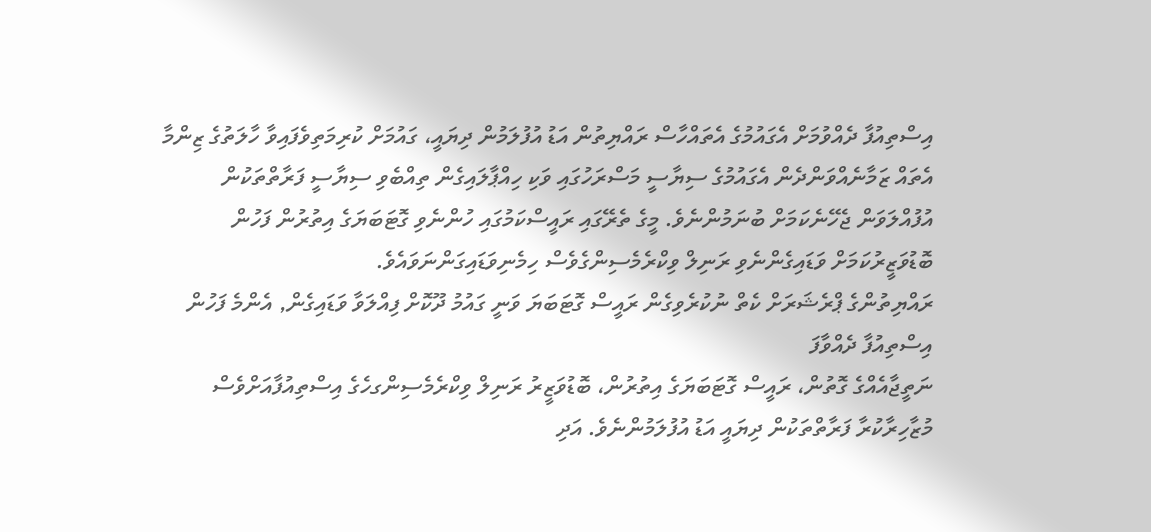އިސްތިއުފާ ދެއްވުމަށް އެގައުމުގެ އެތައްހާސް ރައްޔިތުން އަޑު އުފުލަމުން ދިޔައީ، ގައުމަށް ކުރިމަތިވެފައިވާ ހާލަތުގެ ޒިންމާ އެތައް ޒަމާނެއްވަންދެން އެގައުމުގެ ސިޔާސީ މަސްރަހުގައި ވަކި ހިއްޕާލައިގެން ތިއްބެވި ސިޔާސީ ފަރާތްތަކުން އުފުއްލަވަން ޖެހޭނެކަމަށް ބުނަމުންނެވެ. މީގެ ތެރޭގައި ރައީސްކަމުގައި ހުންނެވި ގޮޓަބަޔަގެ އިތުރުން ފަހުން ބޮޑުވަޒީރުކަމަށް ވަޑައިގެންނެވި ރަނިލް ވިކްރެމެސިންގެވެސް ހިމެނިވަޑައިގަންނަވައެވެ.
ރައްޔިތުންގެ ޕްރެޝަރަށް ކެތް ނުކުރެވިގެން ރައީސް ގޮޓަބަޔަ ވަނީ ގައުމު ދޫކޮށް ފިއްލަވާ ވަޑައިގެން, އެންމެ ފަހުން އިސްތިއުފާ ދެއްވާފަ
ނަތީޖާއެއްގެ ގޮތުން، ރައީސް ގޮޓަބަޔަގެ އިތުރުން، ބޮޑުވަޒީރު ރަނިލް ވިކްރެމެސިންގހެގެ އިސްތިއުފާއަށްވެސް މުޒާހިރާކުރާ ފަރާތްތަކުން ދިޔައީ އަޑު އުފުލަމުންނެވެ. އަދި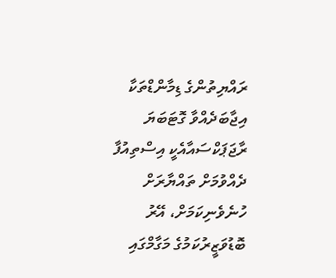ރައްޔިތުންގެ ޑިމާންޑްތަކާ އިޖާބަދެއްވާ ގޮޓަބަޔަ ރާޖަޕަކްސައާއެކީ އިސްތިއުފާ ދެއްވުމަށް ތައްޔާރަށް ހުނެވެނިކަމަށް، އޭރު ބޮޑުވަޒީރުކަމުގެ މަގާމްގައި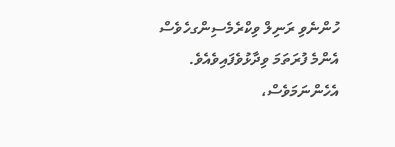ހުންނެވި ރަނިލް ވިކްރެމެސިންގހެވެސް އެންމެ ފުރަތަމަ ވިދާޅުވެފައިވެއެވެ.
އެހެންނަމަވެސް،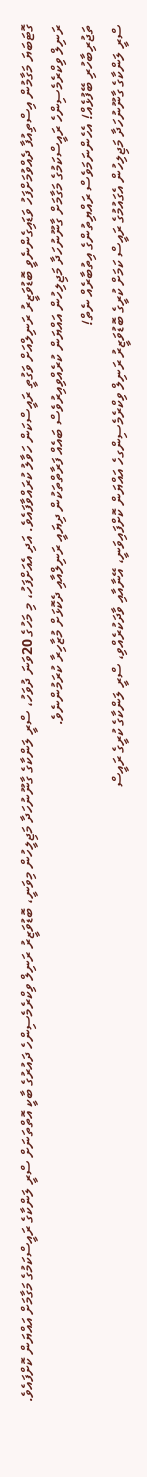ގޮޓަބަޔަ މަގާމުން އިސްތިއުފާ ދެއްވުމަށްފަހު ވަޑައިގެންނެވީ ބޮޑުވަޒީރު ރަނިލްއަށް ވަގުތީ ރައީސްކަން ހަވާލު ކުރައްވާފައެވެ. އަދި އެއަށްފަހު، މި މަހުގެ 20ވަނަ ދުވަހު، ސްރީ ލަންކާގެ ގާނޫނުހަދާ މަޖިލީހުން މިވަނީ، ބޮޑުވަޒީރު ރަނިލް ވިކްރެމެސިންހެ ދައުރުގެ ބާކީ އޮތްތަނަށް ސްރީ ލަންކާގެ ރައީސްކަމުގެ މަގާމަށް އައްޔަން ކޮށްފައެވެ.
ރަނިލް ވިކްރެމެސިންހެ ރައީސްކަމުގެ މަގާމަށް ގާނޫނުހަދާ މަޖިލިހުން އައްޔަން ކުރެއްވިއިރުވެސް ބައެއް ފަރާތްތަކުން ދިޔައީ ރަނިލްއާއި ދެކޮޅަށް މުޒާހިރާ ކުރަމުންނެވެ.
ތަޖުރިބާހުރި ބޭފުޅެއް! އެހެންނަމަވެސް ރައްޔިތުންގެ އިތުބާރެއް ނެތް!
ސްރީ ލަންކާގެ ގާނޫނުހަދާ މަޖިލިހުން އެގައުމުގެ ރައީސް ކަމަށް ކުރީގެ ބޮޑުވަޒީރު ރަނިލް ވިކްރެމެސިންގހެ އައްޔަން ކޮށްފައިވަނީ، އޭނާއާއި ވާދަކުރެއްވި، ސްރީ ލަންކާގެ ކުރީގެ ރައީސް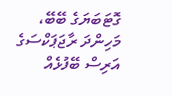ގޮޓަބަޔަގެ ބޭބޭ، މަހިންދަ ރާޖަޕަކްސަގެ އަރިސް ބޭފުޅެއް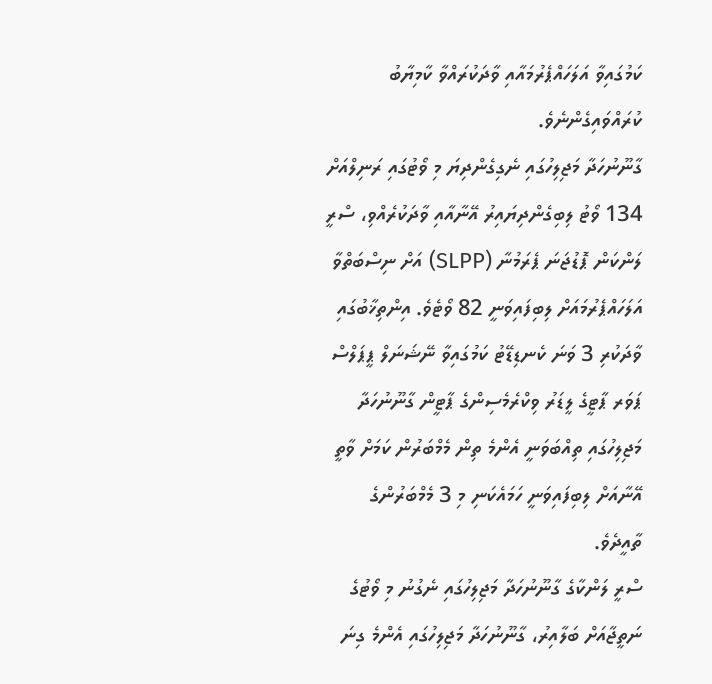ކަމުގައިވާ އަލަހައްޕެރުމައާއި ވާދަކުރައްވާ ކާމިޔާބު ކުރައްވައިގެންނެވެ.
ގާނޫނުހަދާ މަޖިލިހުގައި ނެގިގެންދިޔަ މި ވޯޓުގައި ރަނިލްއަށް 134 ވޯޓު ލިބިގެންދިޔައިރު އޭނާއާއި ވާދަކުރެއްވި، ސްރީ ލަންކަން ޕޮޑުޖަނަ ޕެރަމުނާ (SLPP) އަށް ނިސްބަތްވާ އަލަހައްޕެރުމައަށް ލިބިފައިވަނީ 82 ވޯޓެވެ. އިންތިޚާބުގައި ވާދަކުރި 3 ވަނަ ކެނޑިޑޭޓު ކަމުގައިވާ ނޭޝަނަލް ޕީޕަލްސް ޕަވަރ ޕާޓީގެ ލީޑަރު ވިކްރެމެސިންގެ ޕާޓީން ގާނޫނުހަދާ މަޖިލިހުގައި ތިއްބަވަނީ އެންމެ ތިން މެމްބަރުން ކަމަށް ވާތީ އޭނާއަށް ލިބިފައިވަނީ ހަމައެކަނި މި 3 މެމްބަރުންގެ ތާއީދެވެ.
ސްރީ ލަންކާގެ ގާނޫނުހަދާ މަޖިލިހުގައި ނެގުނު މި ވޯޓުގެ ނަތީޖާއަށް ބަލާއިރު، ގާނޫނުހަދާ މަޖިލިހުގައި އެންމެ ގިނަ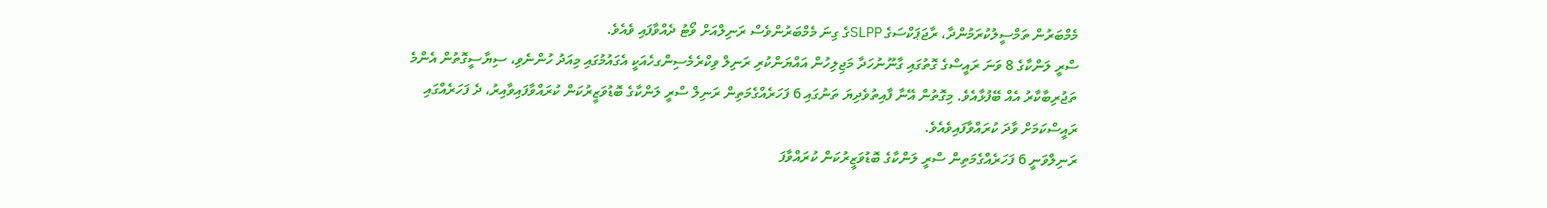މެމްބަރުން ތަމްސީލުކުރަމުންދާ، ރާޖަޕަކްސަގެ SLPPގެ ގިނަ މެމްބަރުންވެސް ރަނިލްއަށް ވޯޓު ދެއްވާފައި ވެއެވެ.
ސްރީ ލަންކާގެ 8 ވަނަ ރައީސްގެ ގޮތުގައި ގާނޫނުހަދާ މަޖިލިހުން އައްޔަންކުރި ރަނިލް ވިކްރެމެސިންގހެއަކީ އެގައުމުގައި މިއަދު ހުންނެވި، ސިޔާސީގޮތުން އެންމެ ތަޖުރިބާކާރު އެއް ބޭފުޅާއެވެ. މިގޮތުން އޭނާ ފާއިތުވެދިޔަ ތަނުގައި 6 ފަހަރެއްގެމަތިން ރަނިލް ސްރީ ލަންކާގެ ބޮޑުވަޒީރުކަން ކުރައްވާފައިވާއިރު، ދެ ފަހަރެއްގައި ރައީސްކަމަށް ވާދަ ކުރައްވާފައިވެއެވެ.
ރަނިލްވަނީ 6 ފަހަރެއްގެމަތިން ސްރީ ލަންކާގެ ބޮޑުވަޒީރުކަން ކުރައްވާފަ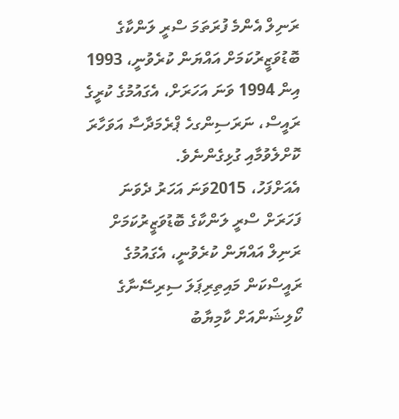ރަނިލް އެންމެ ފުރަތަމަ ސްރީ ލަންކާގެ ބޮޑުވަޒީރުކަމަށް އައްޔަން ކުރެވުނީ، 1993 އިން 1994 ވަނަ އަހަރަށް، އެގައުމުގެ ކުރީގެ ރައީސް، ނަރަސިންގހެ ޕްރެމަދާސާ އަވަހާރަ ކޮށްލެވުމާއި ގުޅިގެންނެވެ.
އެއަށްފަހު، 2015ވަނަ އަހަރު ދެވަނަ ފަހަރަށް ސްރީ ލަންކާގެ ބޮޑުވަޒީރުކަމަށް ރަނިލް އައްޔަން ކުރެވުނީ، އެގައުމުގެ ރައީސްކަން މައިތިރިޕަލަ ސިރިސޭނާގެ ކޯލިޝަންއަށް ކާމިޔާބު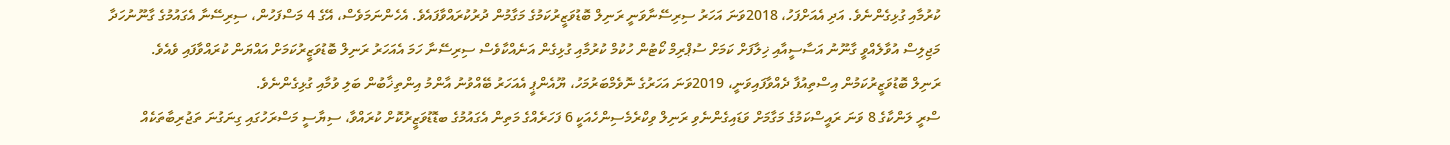ކުރުމާއި ގުޅިގެންނެވެ. އަދި އެއަށްފަހު، 2018ވަނަ އަހަރު ސިރިސޭނާވަނީ ރަނިލް ބޮޑުވަޒީރުކަމުގެ މަގާމުން ދުރުކުރައްވާފައެވެ. އެހެންނަމަވެސް، އޭގެ 4 މަސްފަހުން، ސިރިސޭނާ އެގައުމުގެ ގާނޫނުހަދާ މަޖިލިސް އުވާލެއްވީ ގާނޫނު އަސާސީއާއި ޚިލާފަށް ކަމަށް ސުޕްރިމް ކޯޓުން ހުކުމް ކުރުމާއި ގުޅިގެން އަނެއްކާވެސް ސިރިސޭނާ ހަމަ އެއަހަރު ރަނިލް ބޮޑުވަޒީރުކަމަށް އައްޔަން ކުރައްވާފައި ވެއެވެ.
ރަނިލް ބޮޑުވަޒީރުކަމުން އިސްތިއުފާ ދެއްވާފައިވަނީ، 2019ވަނަ އަހަރުގެ ނޮވެމްބަރުމަހު، ޔޫއެންޕީ އެއަހަރު ބޭއްވުނު އާންމު އިންތިޚާބުން ބަލި ވުމާއި ގުޅިގެންނެވެ.
ސްރީ ލަންކާގެ 8 ވަނަ ރައީސްކަމުގެ މަގާމަށް ވަޑައިގެންނެވި ރަނިލް ވިކްރެމެސިންހެއަކީ 6 ފަހަރެއްގެ މަތިން އެގައުމުގެ ބޑޮޑުވަޒީރުކޮށް ކުރައްވާ، ސިޔާސީ މަސްރަހުގައި ގިނަގުނަ ތަޖުރިބާތަކެއް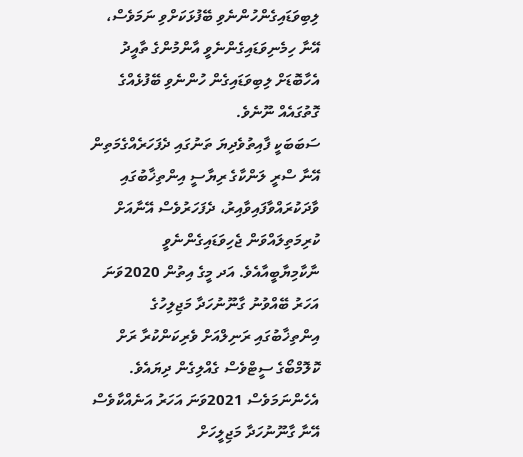ލިބިވަޑައިގެންހުންނެވި ބޭފުޅަކަށްވި ނަމަވެސް، އޭނާ ހިމެނިވަޑައިގެންނެވީ އާންމުންގެ ތާއީދު އެހާބޮޑަށް ލިބިވަޑައިގެން ހުންނެވި ބޭފުޅެއްގެ ގޮތުގައެއް ނޫނެވެ.
ސަބަބަކީ ފާއިތުވެދިޔަ ތަނުގައި ދެފަހަރެއްގެމަތިން އޭނާ ސްރީ ލަންކާގެ ރިޔާސީ އިންތިޚާބުގައި ވާދަކުރައްވާފައިވާއިރު، ދެފަހަރުވެސް އޭނާއަށް ކުރިމަތިލައްވަން ޖެހިވަޑައިގެންނެވީ ނާކާމިޔާބީއާއެވެ. އަދ މީގެ އިތުން 2020ވަނަ އަހަރު ބޭއްވުނު ގާނޫނުހަދާ މަޖިލިހުގެ އިންތިޚާބުގައި ރަނިލްއަށް ވެރިކަންކުރާ ރަށް ކޮލޮމްބޯގެ ސީޓްވެސް ގެއްލިގެން ދިޔައެވެ.
އެހެންނަމަވެސް 2021ވަނަ އަހަރު އަނެއްކާވެސް އޭނާ ގާނޫނުހަދާ މަޖިލީހަށް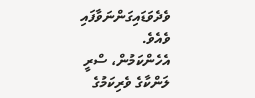ވެދެވަޑައިގަންނަވާފައި ވެއެވެ.
އެހެންކަމުން، ސްރީ ލަންކާގެ ވެރިކަމުގެ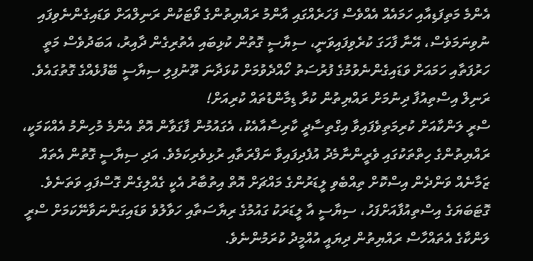އެންމެ މަތިފަޑިއާއި ހަމައެއް އެއްވެސް ފަހަރެއްގައި އާންމު ރައްޔިތުންގެ ވޯޓަކުން ރަނިލްއަށް ވަޑައިގެންނެވިފައި ނުވިނަމަވެސް، އޭނާ ފާހަގަ ކުރެވިފައިވަނީ، ސިޔާސީ ގޮތުން ކުޅިބައި އެތުރިގެން ދާއިރު، އަބަދުވެސް މަތީ ހަރުފަތާއި ހަމައަށް ވަޑައިގެންނެވުމުގެ ފުރުސަތު ހޯއްދެވުމަށް ކުޅަދާނަ ތޫނުފިލި ސިޔާސީ ބޭފުޅެއްގެ ގޮތުގައެވެ.
ރަނިލް އިސްތިއުފާ ދިނުމަށް ރައްޔިތުން ކުރާ ޑިމާންޑުތައް ކުރިއަށް!
ސްރީ ލަންކާއަށް ކުރިމަތިވެފައިވާ އިގްތިސާދީ ކާރިސާއާއެކު، އެގައުމުން ފާގަވާން އޮތް އެންމެ މުހިންމު އެއްކަމަކީ، ރައްޔިތުންގެ ހިތްތަކުގައި ވެރީންނާމެދު އުފެދިފައިވާ ނަފްރަތާއި ރުޅިވެރިކަމެވެ. އަދި ސިޔާސީ ގޮތުން އެތައް ޒަމާނެއް ވަންދެން އިސްކޮށް ތިއްބެވި ލީޑަރުންގެ މައްޗަށް އޮތް އިތުބާރު އެކީ ގެއްލިގެން ގޮސްފައި ވަތަނެވެ. ގޮޓަބަޔަގެ އިސްތިއުފާއަށްފަހު، ސިޔާސީ އާ ލީޑަރަކު ގައުމުގެ ރިޔާސަތާއި ހަވާލުވެ ވަޑައިގަންނަވާނޭކަމަށް ސްރީ ލަންކާގެ އެތައްހާސް ރައްޔިތުން ދިޔައީ އުއްމީދު ކުރަމުންނެވެ.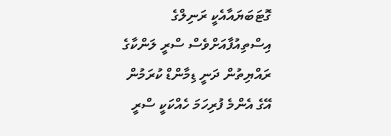ގޮޓަބަޔައާއެކީ ރަނިލްގެ އިސްތިއުފާއަށްވެސް ސްރީ ލަންކާގެ ރައްޔިތުން ދަނީ ޑިމާންޑް ކުރަމުން
އޭގެ އެންމެ ފުރިހަމަ ހެއްކަކީ ސްރީ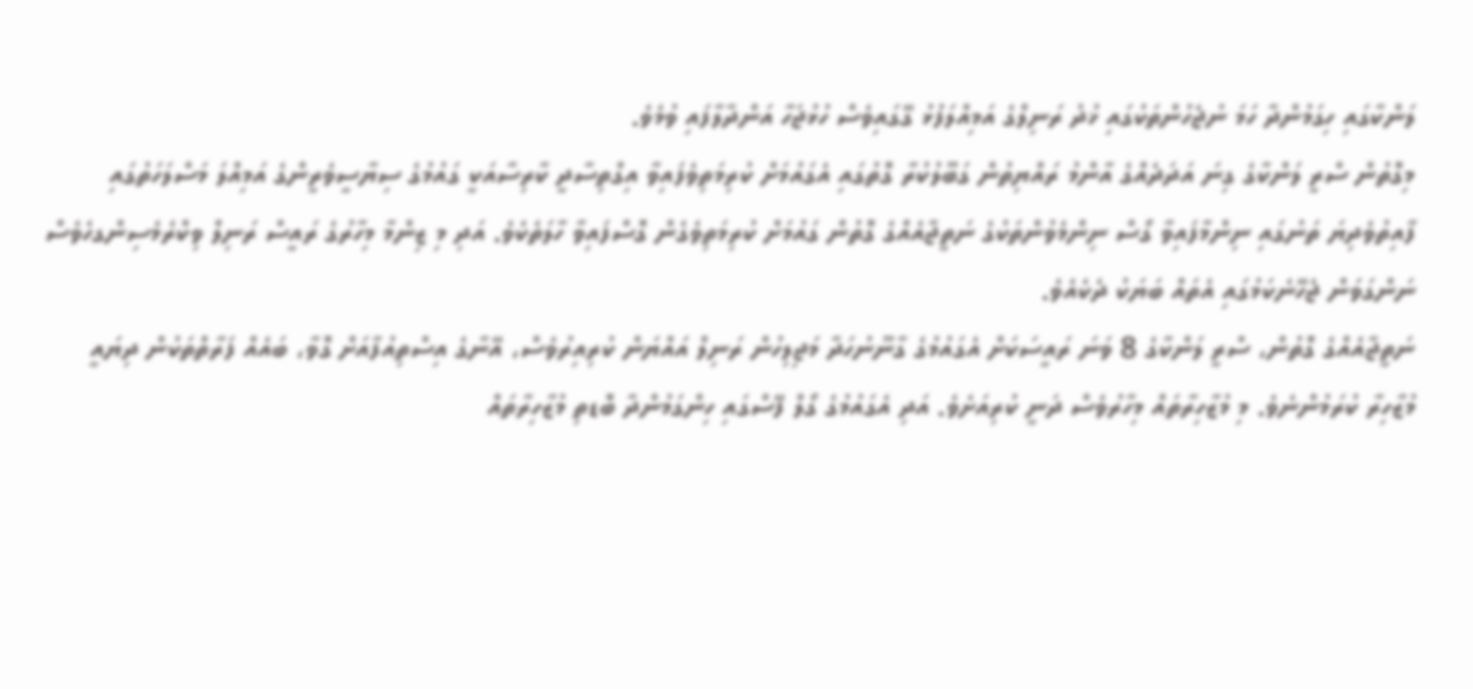ލަންކާގައި ހިގަމުންދާ ހަމަ ނުޖެހުންތަކުގައި ޚުދު ރަނިލްގެ އަމިއްލަފުޅު ގޭގައިވެސް ހުޅުޖަހާ އަންދާލާފައި ވުމެވެ.
މިގޮތުން ސްރީ ލަންކާގެ ގިނަ އަދަދެއްގެ އާންމު ރައްޔިތުން ގަބޫލުކުރާ ގޮތުގައި އެގައުމަށް ކުރިމަތިވެފައިވާ އިގްތިސާދީ ކާރިސާއަކީ ގައުމުގެ ސިޔާސީވެރީންގެ އަމިއްލަ މަސްލަހަތުގައި ފާއިތުވެދިޔަ ތަނުގައި ނިންމާފައިވާ ގޯސް ނިންމެވުންތަކުގެ ނަތީޖާއެއްގެ ގޮތުން ގައުމަށް ކުރިމަތިވެގެން ގޮސްފައިވާ ހާލަތެކެވެ. އަދި މި ޒިންމާ މިހާރުގެ ރައީސް ރަނިލް ވިކްރެމެސިންގހެވެސް ނަންގަވަން ޖެހޭނެކަމުގައި އެތައް ބަޔަކު ދެކެއެވެ.
ނަތީޖާއެއްގެ ގޮތުން، ސްރީ ލަންކާގެ 8 ވަނަ ރައީސަކަށް އެގައުމުގެ ގާނޫނުހަދާ މަޖިލިހުން ރަނިލް އައްޔަން ކުރިއިރުވެސް، އޭނާގެ އިސްތިއުފާއަށް ގޮވާ، ބައެއް ފަރާތްތަކުން ދިޔައީ މުޒާހިރާ ކުރަމުންނެވެ. މި މުޒާހިރާތައް މިހާރުވެސް ދަނީ ކުރިއަށެވެ. އަދި އެގައުމުގެ ގޯލް ފޭސްގައި ހިންގަމުންދާ ބޮޑތި މުޒާހިރާތައް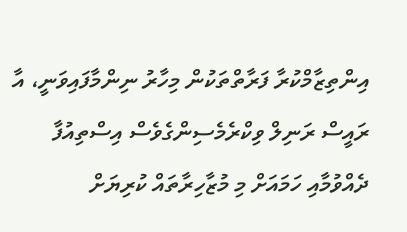އިންތިޒާމްކުރާ ފަރާތްތަކުން މިހާރު ނިންމާފައިވަނީ، އާ ރައީސް ރަނިލް ވިކްރެމެސިންގެވެސް އިސްތިއުފާ ދެއްވުމާއި ހަމައަށް މި މުޒާހިރާތައް ކުރިޔަށް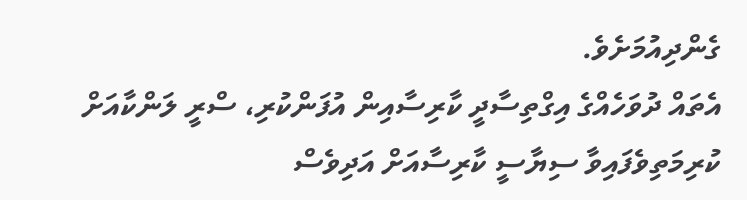ގެންދިއުމަށެވެ.
އެތައް ދުވަހެއްގެ އިގްތިސާދީ ކާރިސާއިން އުފަންކުރި، ސްރީ ލަންކާއަށް ކުރިމަތިވެފައިވާ ސިޔާސީ ކާރިސާއަށް އަދިވެސް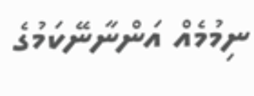ނިމުމެއް އަންނާނޭކަމުގެ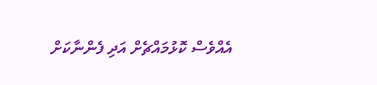އެއްވެސް ކޮޅުމައްޗެށް އަދި ފެންނާކަށް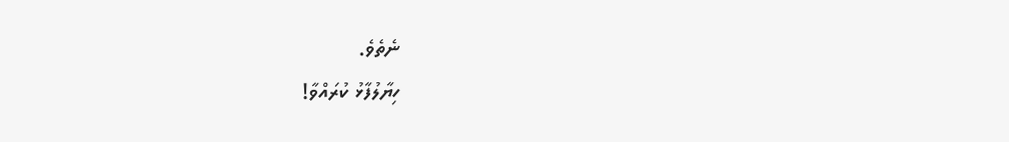ނެތެވެ.
ހިޔާލުފާޅު ކުރައްވާ!